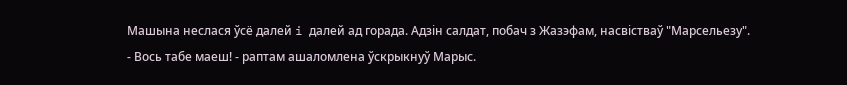Машына неслася ўсё далей i далей ад горада. Адзiн салдат, побач з Жазэфам, насвiстваў "Марсельезу".
- Вось табе маеш! - раптам ашаломлена ўскрыкнуў Марыс.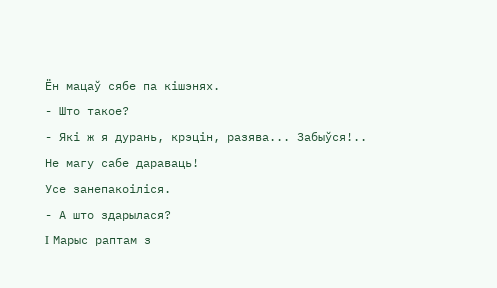Ён мацаў сябе па кiшэнях.
- Што такое?
- Якi ж я дурань, крэцiн, разява... Забыўся!.. Не магу сабе дараваць!
Усе занепакоiлiся.
- А што здарылася?
I Марыс раптам з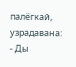палёгкай, узрадавана:
- Ды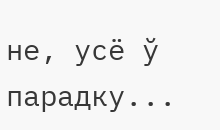не, усё ў парадку...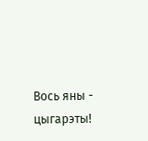Вось яны - цыгарэты!